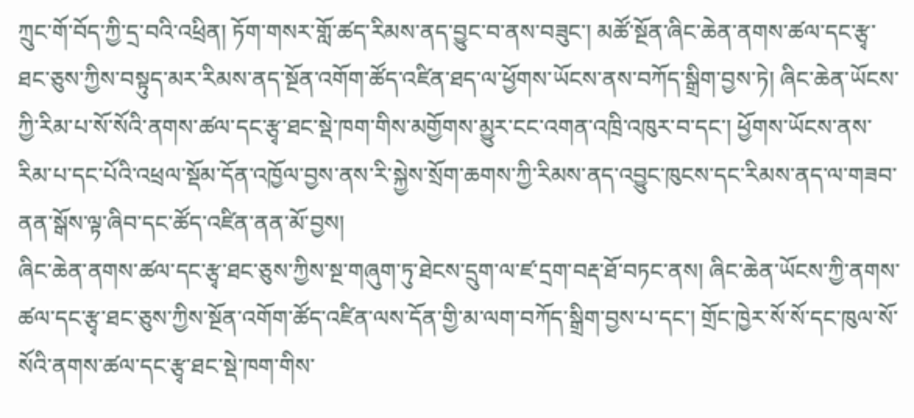ཀྲུང་གོ་བོད་ཀྱི་དྲ་བའི་འཕྲིན། ཏོག་གསར་གློ་ཚད་རིམས་ནད་བྱུང་བ་ནས་བཟུང་། མཚོ་སྔོན་ཞིང་ཆེན་ནགས་ཚལ་དང་རྩྭ་ཐང་ཅུས་ཀྱིས་བསྟུད་མར་རིམས་ནད་སྔོན་འགོག་ཚོད་འཛིན་ཐད་ལ་ཕྱོགས་ཡོངས་ནས་བཀོད་སྒྲིག་བྱས་ཏེ། ཞིང་ཆེན་ཡོངས་ཀྱི་རིམ་པ་སོ་སོའི་ནགས་ཚལ་དང་རྩྭ་ཐང་སྡེ་ཁག་གིས་མགྱོགས་མྱུར་ངང་འགན་འཁྲི་འཁུར་བ་དང་། ཕྱོགས་ཡོངས་ནས་རིམ་པ་དང་པོའི་འཕྲལ་སྡོམ་དོན་འཁྱོལ་བྱས་ནས་རི་སྐྱེས་སྲོག་ཆགས་ཀྱི་རིམས་ནད་འབྱུང་ཁུངས་དང་རིམས་ནད་ལ་གཟབ་ནན་སྒོས་ལྟ་ཞིབ་དང་ཚོད་འཛིན་ནན་མོ་བྱས།
ཞིང་ཆེན་ནགས་ཚལ་དང་རྩྭ་ཐང་ཅུས་ཀྱིས་སྔ་གཞུག་ཏུ་ཐེངས་དྲུག་ལ་ཛ་དྲག་བརྡ་ཐོ་བཏང་ནས། ཞིང་ཆེན་ཡོངས་ཀྱི་ནགས་ཚལ་དང་རྩྭ་ཐང་ཅུས་ཀྱིས་སྔོན་འགོག་ཚོད་འཛིན་ལས་དོན་གྱི་མ་ལག་བཀོད་སྒྲིག་བྱས་པ་དང་། གྲོང་ཁྱེར་སོ་སོ་དང་ཁུལ་སོ་སོའི་ནགས་ཚལ་དང་རྩྭ་ཐང་སྡེ་ཁག་གིས་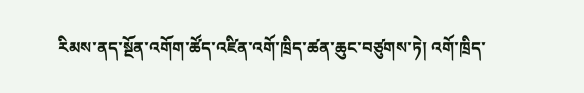རིམས་ནད་སྔོན་འགོག་ཚོད་འཛིན་འགོ་ཁྲིད་ཚན་ཆུང་བཙུགས་ཏེ། འགོ་ཁྲིད་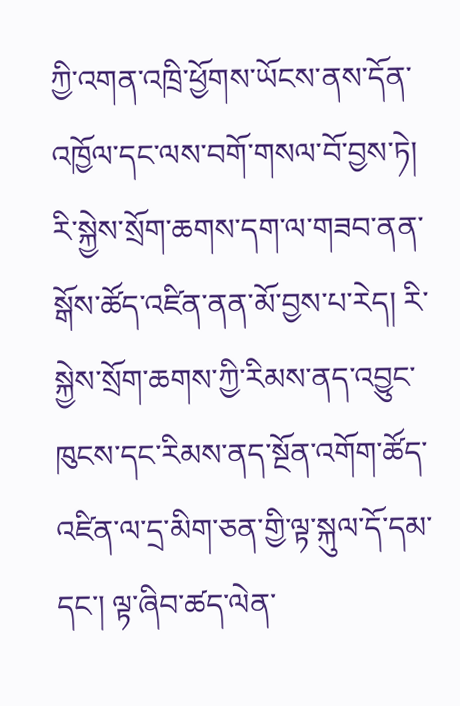ཀྱི་འགན་འཁྲི་ཕྱོགས་ཡོངས་ནས་དོན་འཁྱོལ་དང་ལས་བགོ་གསལ་བོ་བྱས་ཏེ། རི་སྐྱེས་སྲོག་ཆགས་དག་ལ་གཟབ་ནན་སྒོས་ཚོད་འཛིན་ནན་མོ་བྱས་པ་རེད། རི་སྐྱེས་སྲོག་ཆགས་ཀྱི་རིམས་ནད་འབྱུང་ཁུངས་དང་རིམས་ནད་སྔོན་འགོག་ཚོད་འཛིན་ལ་དྲ་མིག་ཅན་གྱི་ལྟ་སྐུལ་དོ་དམ་དང་། ལྟ་ཞིབ་ཚད་ལེན་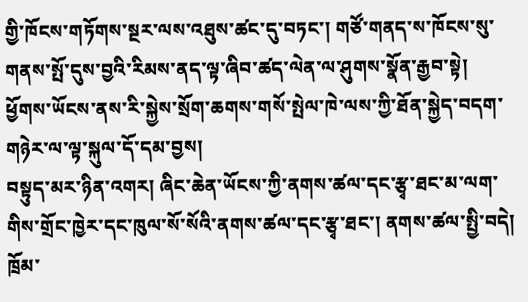གྱི་ཁོངས་གཏོགས་སྔར་ལས་འཐུས་ཚང་དུ་བཏང་། གཙོ་གནད་ས་ཁོངས་སུ་གནས་སྤོ་དུས་བྱའི་རིམས་ནད་ལྟ་ཞིབ་ཚད་ལེན་ལ་ཤུགས་སྣོན་རྒྱབ་སྟེ། ཕྱོགས་ཡོངས་ནས་རི་སྐྱེས་སྲོག་ཆགས་གསོ་སྤེལ་ཁེ་ལས་ཀྱི་ཐོན་སྐྱེད་བདག་གཉེར་ལ་ལྟ་སྐུལ་དོ་དམ་བྱས།
བསྟུད་མར་ཉིན་འགར། ཞིང་ཆེན་ཡོངས་ཀྱི་ནགས་ཚལ་དང་རྩྭ་ཐང་མ་ལག་གིས་གྲོང་ཁྱེར་དང་ཁུལ་སོ་སོའི་ནགས་ཚལ་དང་རྩྭ་ཐང་། ནགས་ཚལ་སྤྱི་བདེ། ཁྲོམ་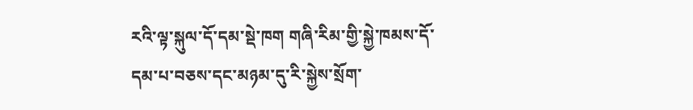རའི་ལྟ་སྐུལ་དོ་དམ་སྡེ་ཁག གཞི་རིམ་གྱི་སྐྱེ་ཁམས་དོ་དམ་པ་བཅས་དང་མཉམ་དུ་རི་སྐྱེས་སྲོག་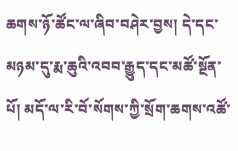ཆགས་ཉོ་ཚོང་ལ་ཞིབ་བཤེར་བྱས། དེ་དང་མཉམ་དུ་རྨ་ཆུའི་འབབ་རྒྱུད་དང་མཚོ་སྔོན་པོ། མདོ་ལ་རི་བོ་སོགས་ཀྱི་སྲོག་ཆགས་འཚོ་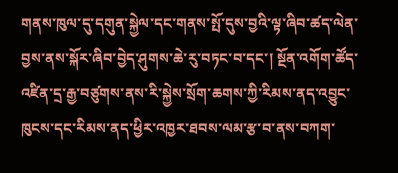གནས་ཁུལ་དུ་དགུན་སྐྱེལ་དང་གནས་སྤོ་དུས་བྱའི་ལྟ་ཞིབ་ཚད་ལེན་བྱས་ནས་སྐོར་ཞིབ་བྱེད་ཤུགས་ཆེ་རུ་བཏང་བ་དང་། སྔོན་འགོག་ཚོད་འཛིན་དྲ་རྒྱ་བཙུགས་ནས་རི་སྐྱེས་སྲོག་ཆགས་ཀྱི་རིམས་ནད་འབྱུང་ཁུངས་དང་རིམས་ནད་ཕྱིར་འཁྱར་ཐབས་ལམ་རྩ་བ་ནས་བཀག་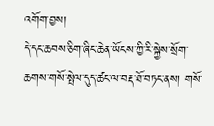འགོག་བྱས།
དེ་དང་ཆབས་ཅིག་ཞིང་ཆེན་ཡོངས་ཀྱི་རི་སྐྱེས་སྲོག་ཆགས་གསོ་སྤེལ་དུད་ཚང་ལ་བརྡ་ཐོ་བཏང་ནས། གསོ་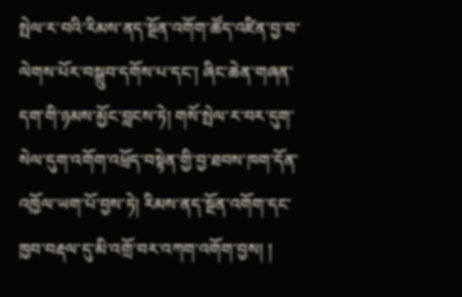སྤེལ་ར་བའི་རིམས་ནད་སྔོན་འགོག་ཚོད་འཛིན་བྱ་བ་ལེགས་པོར་བསྒྲུབ་དགོས་པ་དང་། ཞིང་ཆེན་གཞན་དག་གི་ཉམས་མྱོང་བླངས་ཏེ། གསོ་སྤེལ་ར་བར་དུག་སེལ་དུག་འགོག་འཕྲོད་བསྟེན་གྱི་བྱ་ཐབས་ཁག་དོན་འཁྱོལ་ཡག་པོ་བྱས་ཏེ། རིམས་ནད་སྔོན་འགོག་དང་ཁྱབ་བརྡལ་དུ་མི་འགྲོ་བར་འཀག་འགོག་བྱས། །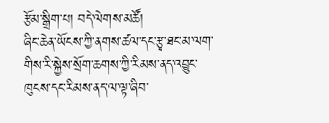རྩོམ་སྒྲིག་པ། བདེ་ལེགས་མཚོ།
ཞིང་ཆེན་ཡོངས་ཀྱི་ནགས་ཚལ་དང་རྩྭ་ཐང་མ་ལག་གིས་རི་སྐྱེས་སྲོག་ཆགས་ཀྱི་རིམས་ནད་འབྱུང་ཁུངས་དང་རིམས་ནད་ལ་ལྟ་ཞིབ་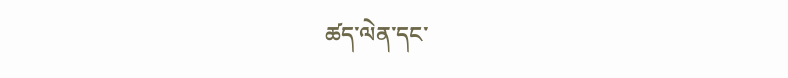ཚད་ལེན་དང་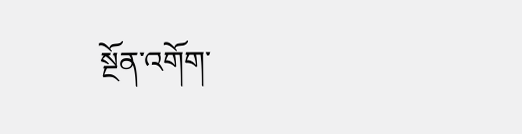སྔོན་འགོག་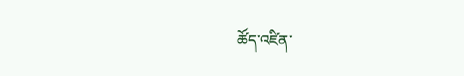ཚོད་འཛིན་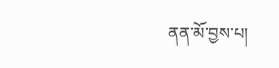ནན་མོ་བྱས་པ།